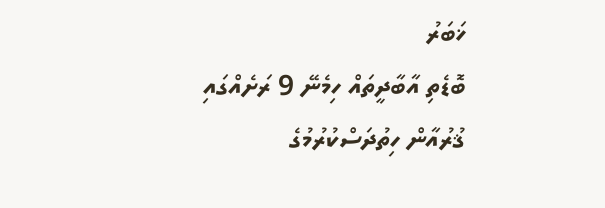ޚަބަރު
ބޮޑެތި އާބާދީތައް ހިމެނޭ 9 ރަށެއްގައި ޤުރުއާން ހިތުދަސްކުރުމުގެ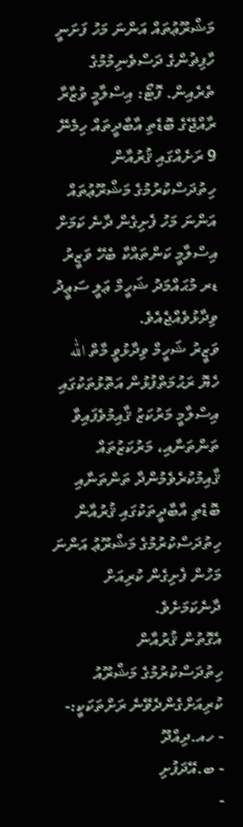މަޝްރޫޢުތައް އަންނަ މަހު ފަށަނީ
ހާފިޡުންގެ ދަސްވެނިމުމުގެ ތެރެއިން. ފޮޓޯ: އިސްލާމީ ވުޒާރާ
ރާއްޖޭގެ ބޮޑެތި އާބާދީތައް ހިމެނޭ 9 ރަށެއްގައި ޤުރުއާން ހިތުދަސްކުރުމުގެ މަޝްރޫޢުތައް އަންނަ މަހު ފެށިގެން ދާނެ ކަމަށް އިސްލާމީ ކަންތައްކާ ބެހޭ ވަޒީރު ޑރ މުޙައްމަދު ޝަހީމް ޢަލީ ސަޢީދު ވިދާޅުވެއްޖެއެވެ.
ވަޒީރު ޝަހީމް ވިދާޅުވީ މާތް الله ހެޔޮ ރަޙުމަތްފުޅުން އަތޮޅުތަކުގައި އިސްލާމީ މަރުކަޒު ޤާއިމުވެފައިވާ ތަންތަނާއި، މަރުކަޒުތައް ޤާއިމުކުރެވެމުންދާ ތަންތަނާއި ބޮޑެތި އާބާދީތަކުގައި ޤުރުއާން ހިތުދަސްކުރުމުގެ މަޝްރޫޢު އަންނަ މަހުން ފެށިގެން ކުރިއަށް ދާނެކަމަށެވެ.
އެގޮތުން ޤުރުއާން ހިތުދަސްކުރުމުގެ މަޝްރޫއު ކުރިއަށްގެންދެވޭނެ ރަށްތަކަކީ:-
- ހއ.ދިއްދޫ
- ބ.އޭދަފުށި
-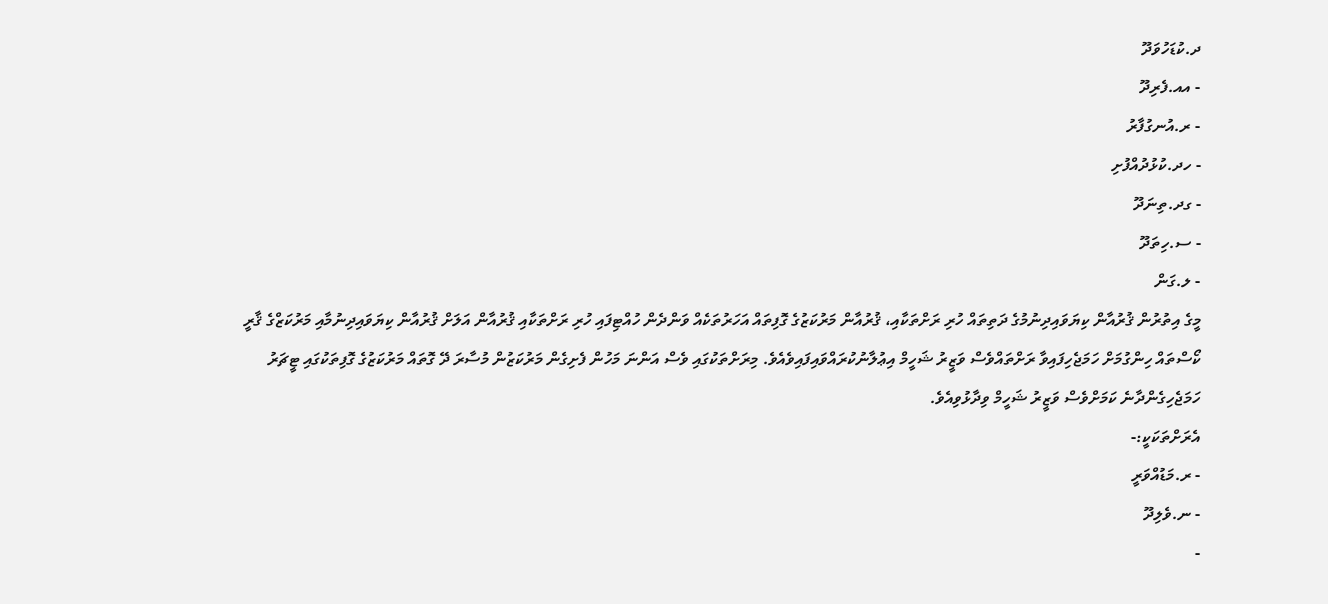ދ.ކުޑަހުވަދޫ
- އއ.ފެރިދޫ
- ރ.އުނގުފާރު
- ހދ.ކުޅުދުއްފުށި
- ގދ.ތިނަދޫ
- ސ.ހިތަދޫ
- ލ.ގަން
މީގެ އިތުރުން ޤުރުއާން ކިޔަވައިދިނުމުގެ ދަތިތައް ހުރި ރަށްތަކާއި، ޤުރުއާން މަރުކަޒުގެ ގޮފިތައް އަހަރުތަކެއް ވަންދެން ހުއްޓިފައި ހުރި ރަށްތަކާއި ޤުރުއާން އަލަށް ޤުރުއާން ކިޔަވައިދިނުމާއި މަރުކަޒްގެ ޤާރީ ކޯސްތައް ހިންގުމަށް ހަމަޖެހިފައިވާ ރަށްތައްވެސް ވަޒީރު ޝަހީމް އިޢުލާނުކުރައްވައިފައިވެއެވެ. މިރަށްތަކުގައި ވެސް އަންނަ މަހުން ފެށިގެން މަރުކަޒުން މުސާރަ ދޭ ގޮތައް މަރުކަޒުގެ ގޮފިތަކުގައި ޓީޗަރު ހަމަޖެހިގެންދާނެ ކަމަށްވެސް ވަޒީރު ޝަހީމް ވިދާޅުވިއެވެ.
އެރަށްތަކަކީ:-
- ރ.މަޑުއްވަރީ
- ނ.ވެލިދޫ
-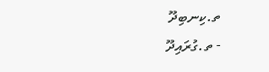ތ.ކިނބިދޫ
- ތ.ގުރައިދޫ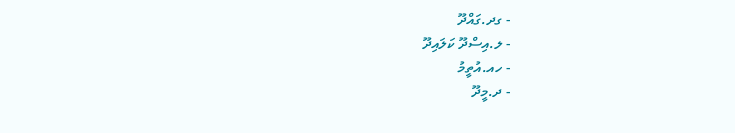- ގދ.ގައްދޫ
- ލ.އިސްދޫ ކަލައިދޫ
- ހއ.އުތީމު
- ދ.މީދޫ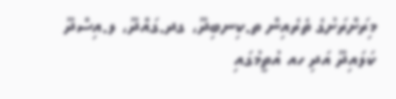މިރަށްރަށުގެ ތެރެއިން ތ.ކިނބިދޫ، ގދ.ގައްދޫ، ލ.އިސްދޫ ކަލައިދޫ އަދި ހއ އުތީމުގައި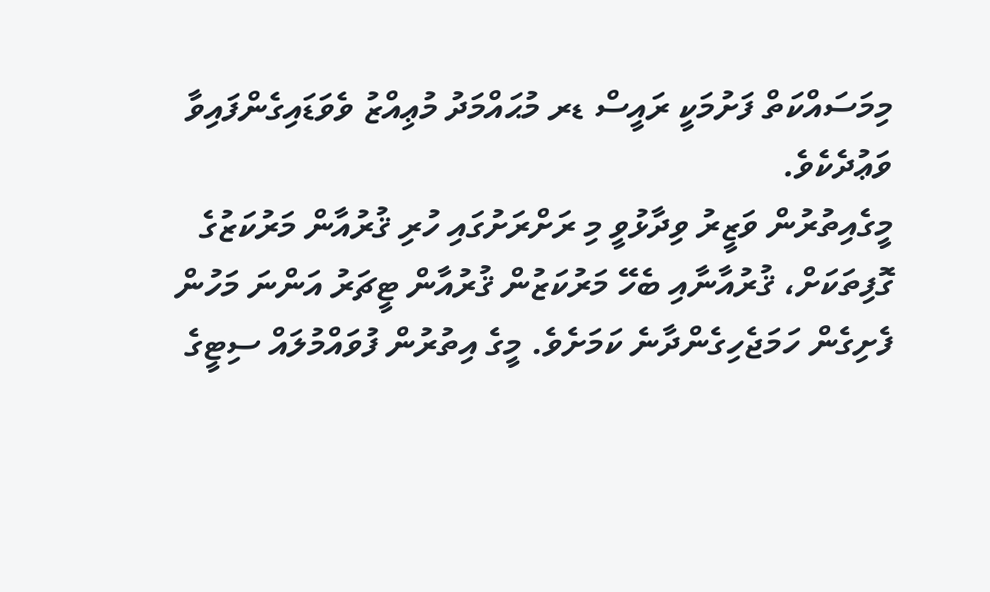މިމަސައްކަތް ފަށުމަކީ ރައީސް ޑރ މުޙައްމަދު މުޢިއްޒު ވެވަޑައިގެންފައިވާ ވަޢުދެކެވެ.
މީގެއިތުރުން ވަޒީރު ވިދާޅުވީ މި ރަށްރަށުގައި ހުރި ޤުރުއާން މަރުކަޒުގެ ގޮފިތަކަށް، ޤުރުއާނާއި ބެހޭ މަރުކަޒުން ޤުރުއާން ޓީޗަރު އަންނަ މަހުން ފެށިގެން ހަމަޖެހިގެންދާނެ ކަމަށެވެ. މީގެ އިތުރުން ފުވައްމުލައް ސިޓީގެ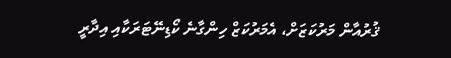ޤުރުއާން މަރުކަޒަށް، އެމަރުކަޒް ހިންގާނެ ކޯޑިނޭޓަރަކާއި އިދާރީ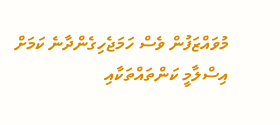މުވައްޒަފުން ވެސް ހަމަޖެހިގެންދާނެ ކަމަށް އިސްލާމީ ކަންތައްތަކާއި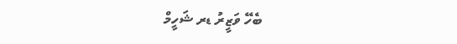ބެހޭ ވަޒީރު ޑރ ޝަހީމް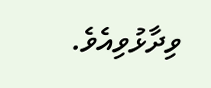ވިދާޅުވިއެވެ.